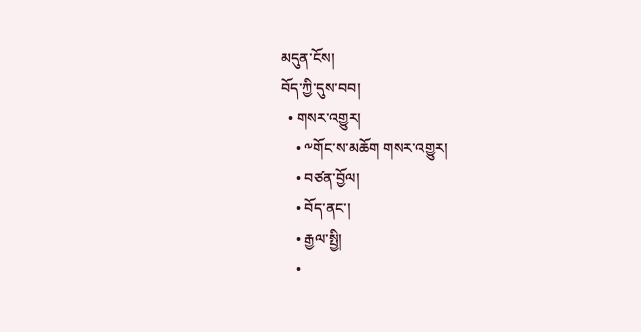མདུན་ངོས།
བོད་ཀྱི་དུས་བབ།
  • གསར་འགྱུར།
    • ༸གོང་ས་མཆོག གསར་འགྱུར།
    • བཙན་བྱོལ།
    • བོད་ནང་།
    • རྒྱལ་སྤྱི།
    •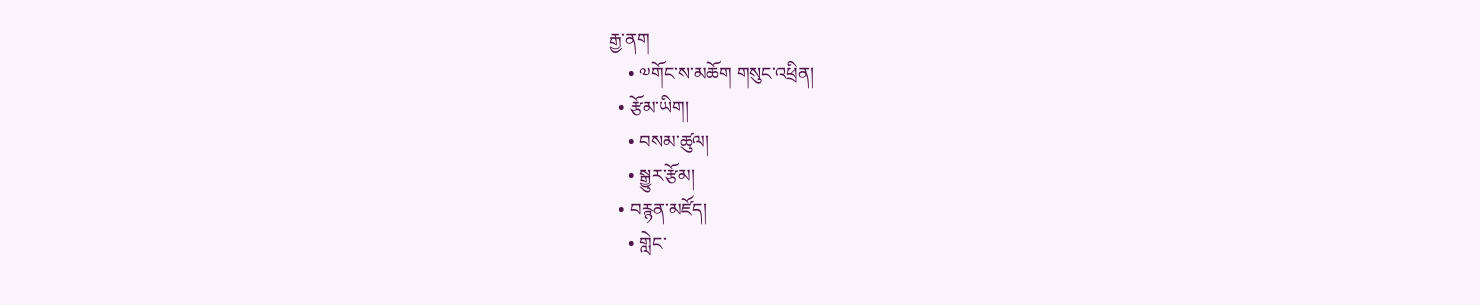རྒྱ་ནག
    • ༧གོང་ས་མཆོག གསུང་འཕྲིན།
  • རྩོམ་ཡིག།
    • བསམ་ཚུལ།
    • སྒྱུར་རྩོམ།
  • བརྙན་མཛོད།
    • གླེང་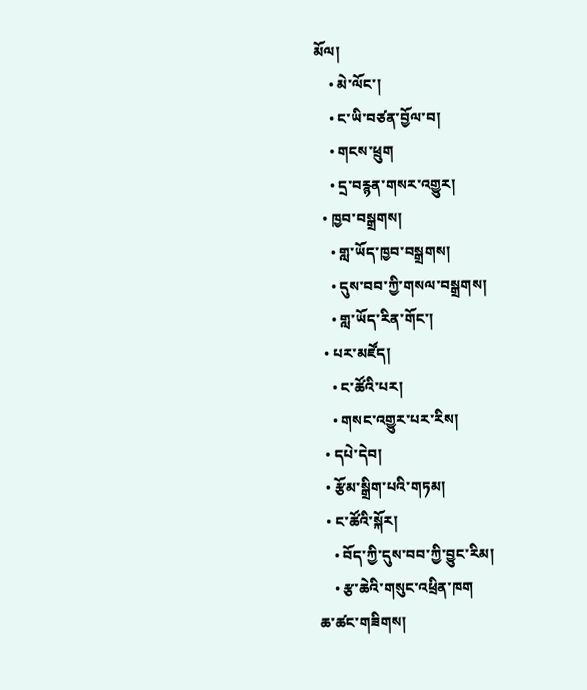མོལ།
    • མེ་ལོང་།
    • ང་ཡི་བཙན་བྱོལ་བ།
    • གངས་ཕྲུག
    • དྲ་བརྙན་གསར་འགྱུར།
  • ཁྱབ་བསྒྲགས།
    • གླ་ཡོད་ཁྱབ་བསྒྲགས།
    • དུས་བབ་ཀྱི་གསལ་བསྒྲགས།
    • གླ་ཡོད་རིན་གོང་།
  • པར་མཛོད།
    • ང་ཚོའི་པར།
    • གསང་འགྱུར་པར་རིས།
  • དཔེ་དེབ།
  • རྩོམ་སྒྲིག་པའི་གཏམ།
  • ང་ཚོའི་སྐོར།
    • བོད་ཀྱི་དུས་བབ་ཀྱི་བྱུང་རིམ།
    • རྩ་ཆེའི་གསུང་འཕྲིན་ཁག
ཆ་ཚང་གཟིགས།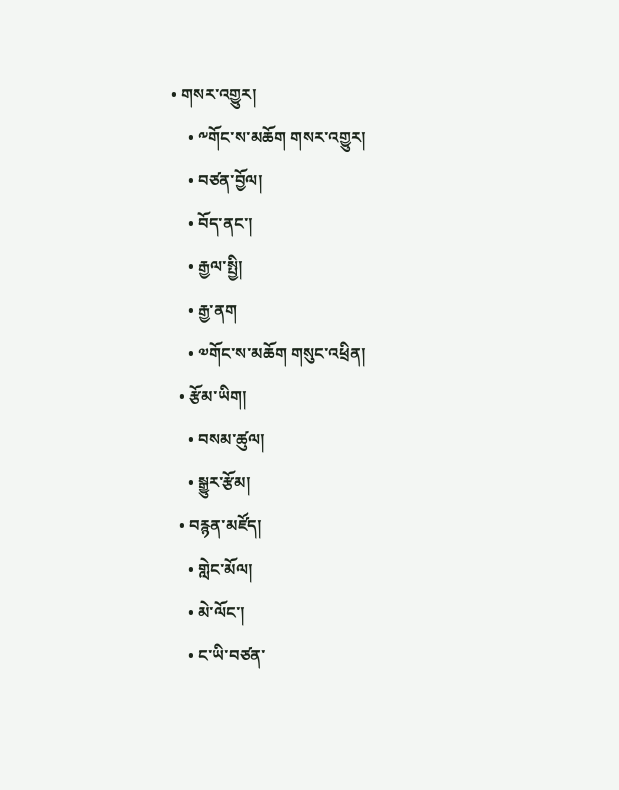• གསར་འགྱུར།
    • ༸གོང་ས་མཆོག གསར་འགྱུར།
    • བཙན་བྱོལ།
    • བོད་ནང་།
    • རྒྱལ་སྤྱི།
    • རྒྱ་ནག
    • ༧གོང་ས་མཆོག གསུང་འཕྲིན།
  • རྩོམ་ཡིག།
    • བསམ་ཚུལ།
    • སྒྱུར་རྩོམ།
  • བརྙན་མཛོད།
    • གླེང་མོལ།
    • མེ་ལོང་།
    • ང་ཡི་བཙན་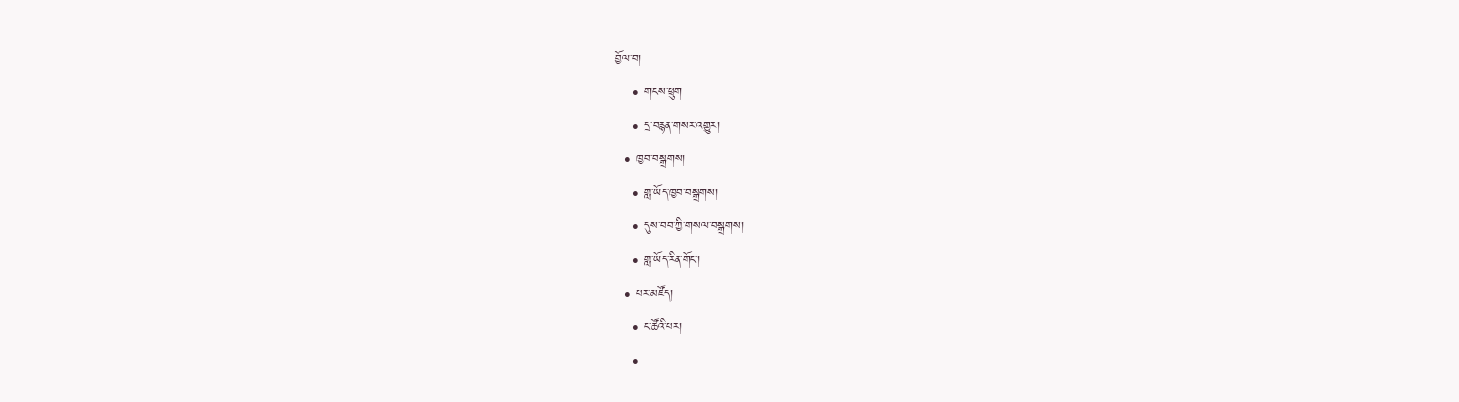བྱོལ་བ།
    • གངས་ཕྲུག
    • དྲ་བརྙན་གསར་འགྱུར།
  • ཁྱབ་བསྒྲགས།
    • གླ་ཡོད་ཁྱབ་བསྒྲགས།
    • དུས་བབ་ཀྱི་གསལ་བསྒྲགས།
    • གླ་ཡོད་རིན་གོང་།
  • པར་མཛོད།
    • ང་ཚོའི་པར།
    •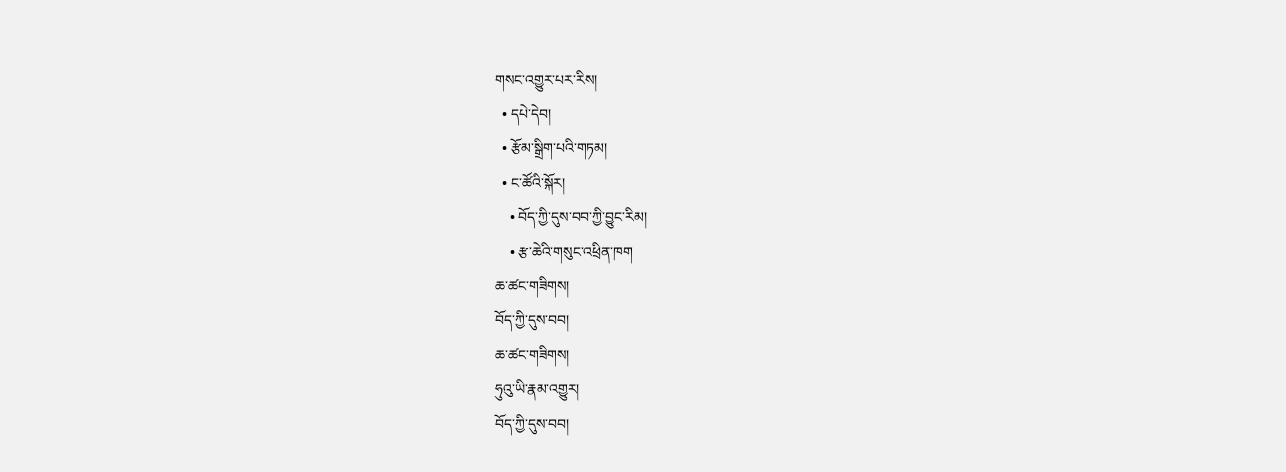གསང་འགྱུར་པར་རིས།
  • དཔེ་དེབ།
  • རྩོམ་སྒྲིག་པའི་གཏམ།
  • ང་ཚོའི་སྐོར།
    • བོད་ཀྱི་དུས་བབ་ཀྱི་བྱུང་རིམ།
    • རྩ་ཆེའི་གསུང་འཕྲིན་ཁག
ཆ་ཚང་གཟིགས།
བོད་ཀྱི་དུས་བབ།
ཆ་ཚང་གཟིགས།
ཧུའུ་ཡི་རྣམ་འགྱུར།
བོད་ཀྱི་དུས་བབ།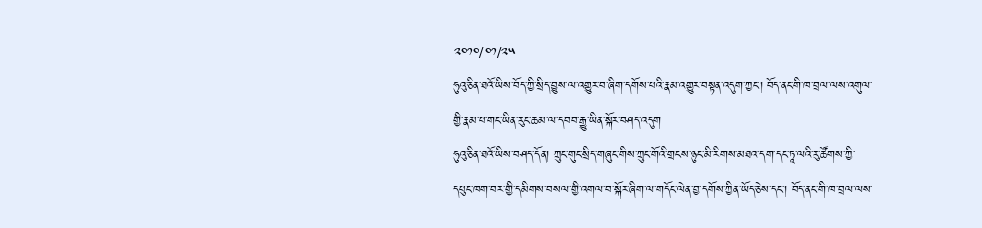༢༠༡༠/༠༡/༢༥
ཧུའུ་ཅིན་ཐའོ་ཡིས་བོད་ཀྱི་སྲིད་བྱུས་ལ་འགྱུར་བ་ཞིག་དགོས་པའི་རྣམ་འགྱུར་བསྟན་འདུག་ཀྱང་། བོད་ནང་གི་ཁ་བྲལ་ལས་འགུལ་གྱི་རྣམ་པ་གང་ཡིན་རུང་ཆམ་ལ་དབབ་རྒྱུ་ཡིན་སྐོར་བཤད་འདུག
ཧུའུ་ཅིན་ཐའོ་ཡིས་བཤད་དོན། ཀྲུང་གུང་སྲིད་གཞུང་གིས་ཀྲུང་གོའི་གྲངས་ཉུང་མི་རིགས་མཐའ་དག་དང་ཏཱ་ལའི་རུ་ཚོགས་ཀྱི་དཔུང་ཁག་བར་གྱི་དམིགས་བསལ་གྱི་འགལ་བ་སྐོར་ཞིག་ལ་གདོང་ལེན་བྱ་དགོས་ཀྱིན་ཡོད་ཅེས་དང་། བོད་ནང་གི་ཁ་བྲལ་ལས་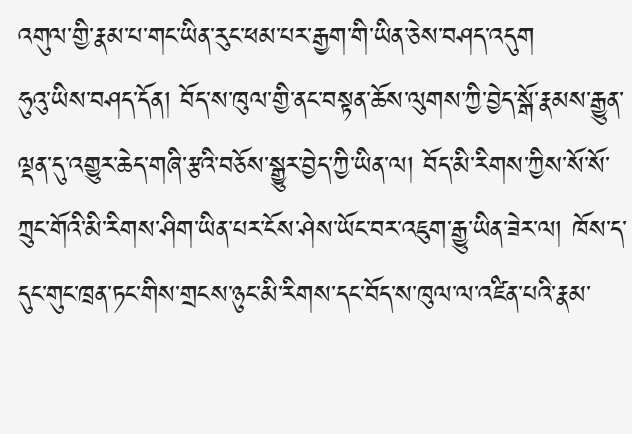འགུལ་གྱི་རྣམ་པ་གང་ཡིན་རུང་ཕམ་པར་རྒྱག་གི་ཡིན་ཅེས་བཤད་འདུག
ཧུའུ་ཡིས་བཤད་དོན། བོད་ས་ཁུལ་གྱི་ནང་བསྟན་ཆོས་ལུགས་ཀྱི་བྱེད་སྒོ་རྣམས་རྒྱུན་ལྡན་དུ་འགྱུར་ཆེད་གཞི་རྩའི་བཅོས་སྒྱུར་བྱེད་ཀྱི་ཡིན་ལ། བོད་མི་རིགས་ཀྱིས་སོ་སོ་ཀྲུང་གོའི་མི་རིགས་ཤིག་ཡིན་པར་ངོས་ཤེས་ཡོང་བར་འཇུག་རྒྱུ་ཡིན་ཟེར་ལ། ཁོས་ད་དུང་གུང་ཁྲན་ཏང་གིས་གྲངས་ཉུང་མི་རིགས་དང་བོད་ས་ཁུལ་ལ་འཛིན་པའི་རྣམ་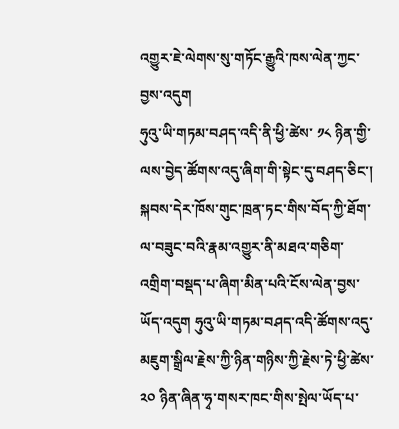འགྱུར་ཇེ་ལེགས་སུ་གཏོང་རྒྱུའི་ཁས་ལེན་ཀྱང་བྱས་འདུག
ཧུའུ་ཡི་གཏམ་བཤད་འདི་ནི་ཕྱི་ཚེས་ ༡༨ ཉིན་གྱི་ལས་བྱེད་ཚོགས་འདུ་ཞིག་གི་སྟེང་དུ་བཤད་ཅིང་། སྐབས་དེར་ཁོས་གུང་ཁྲན་ཏང་གིས་བོད་ཀྱི་ཐོག་ལ་བཟུང་བའི་རྣམ་འགྱུར་ནི་མཐའ་གཅིག་འགྲིག་བསྡད་པ་ཞིག་མིན་པའི་ངོས་ལེན་བྱས་ཡོད་འདུག ཧུའུ་ཡི་གཏམ་བཤད་འདི་ཚོགས་འདུ་མཇུག་སྒྲིལ་རྗེས་ཀྱི་ཉིན་གཉིས་ཀྱི་རྗེས་ཏེ་ཕྱི་ཚེས་ ༢༠ ཉིན་ཞིན་ཧྭ་གསར་ཁང་གིས་སྤེལ་ཡོད་པ་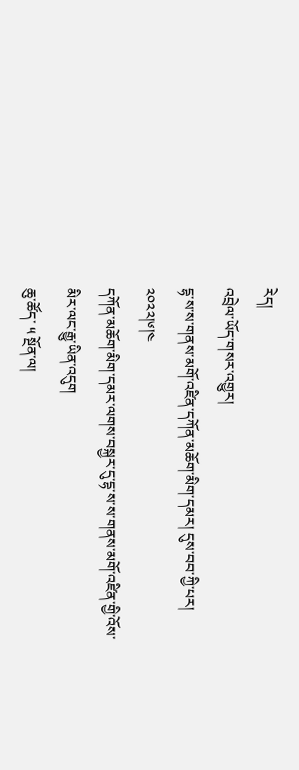རེད།
འབྲེལ་ཡོད་གསར་འགྱུར།
དྷ་ས་ས་གནས་མགོ་འཛིན་དཀོན་མཆོག་མིག་དམར། དུས་བབ་ཀྱི་པར། ༢༠༢༢།༦།༤
དཀོན་མཆོག་མིག་དམར་ལགས་བསྐྱར་དུ་དྷ་ས་ས་གནས་མགོ་འཛིན་གྱི་འོས་མིར་ལང་རྒྱུ་ཡིན་འདུག
ཆུ་ཚོད་ ༥ སྔོན་ལ།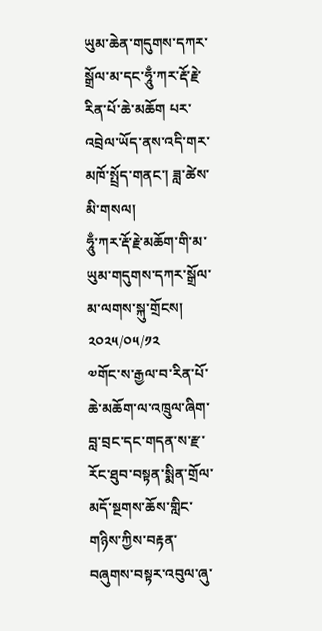ཡུམ་ཆེན་གདུགས་དཀར་སྒྲོལ་མ་དང་ཧཱུྃ་ཀར་རྡོ་རྗེ་རིན་པོ་ཆེ་མཆོག པར་འབྲེལ་ཡོད་ནས་འདི་གར་མཁོ་སྤྲོད་གནང་། ཟླ་ཚེས་མི་གསལ།
ཧཱུྃ་ཀར་རྡོ་རྗེ་མཆོག་གི་མ་ཡུམ་གདུགས་དཀར་སྒྲོལ་མ་ལགས་སྐུ་གྲོངས།
༢༠༢༥/༠༥/༡༢
༧གོང་ས་རྒྱལ་བ་རིན་པོ་ཆེ་མཆོག་ལ་འཁྲུལ་ཞིག་བླ་བྲང་དང་གདན་ས་རྫ་རོང་ཐུབ་བསྟན་སྨིན་གྲོལ་མདོ་སྔགས་ཆོས་གླིང་གཉིས་ཀྱིས་བརྟན་བཞུགས་བསྟར་འབུལ་ཞུ་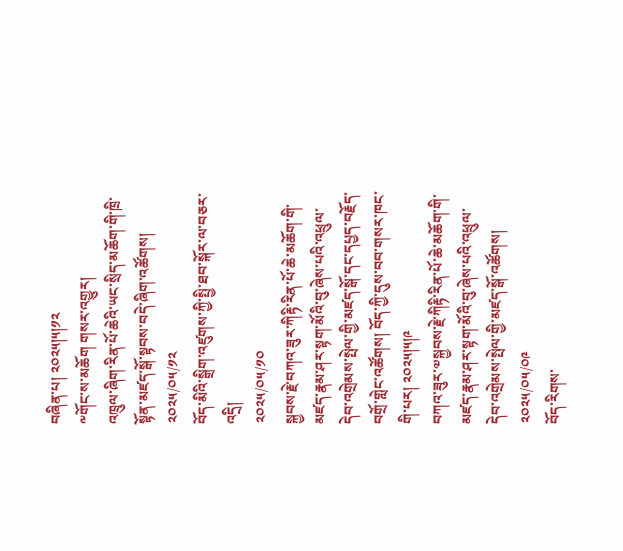བཞིན་པ། ༢༠༢༥།༥།༡༢
༸གོང་ས་མཆོག གསར་འགྱུར།
འཁྲུལ་ཞིག་རིན་པོ་ཆེའི་ཡང་སྲིད་མཆོག་གི་ཁྲི་སྟོན་མཛད་སྒོ་སྟབས་བདེ་ཞིག་འཚོགས།
༢༠༢༥/༠༥/༡༢
བོད་མིའི་སྒྲིག་འཛུགས་ཀྱི་སྤྱི་ཐབ་སྐོར་ལ་བཅར་འདྲི།
༢༠༢༥/༠༥/༡༠
སྐྱབས་རྗེ་བཀའ་ཟུར་ཀིརྟི་རིན་པོ་ཆེ་མཆོག་གི་མཛད་རྣམ་ཤར་སྟག་མོའི་བུ་ཞེས་པའི་འཕྲུལ་དེབ་འགྲེམས་སྤེལ་གྱི་མཛད་སྒོ་དང་དཔྱད་བརྗོད་བགྲོ་གླེང་འཚོགས། བོད་ཀྱི་དུས་བབ་གསར་ཁང་གི་པར། ༢༠༢༥།༥།༩
བཀའ་ཟུར་༧སྐྱབས་རྗེ་ཀིརྟི་རིན་པོ་ཆེ་མཆོག་གི་མཛད་རྣམ་ཤར་སྟག་མོའི་བུ་ཞེས་པའི་འཕྲུལ་དེབ་འགྲེམས་སྤེལ་གྱི་མཛད་སྒོ་འཚོགས།
༢༠༢༥/༠༥/༠༩
བོད་རིགས་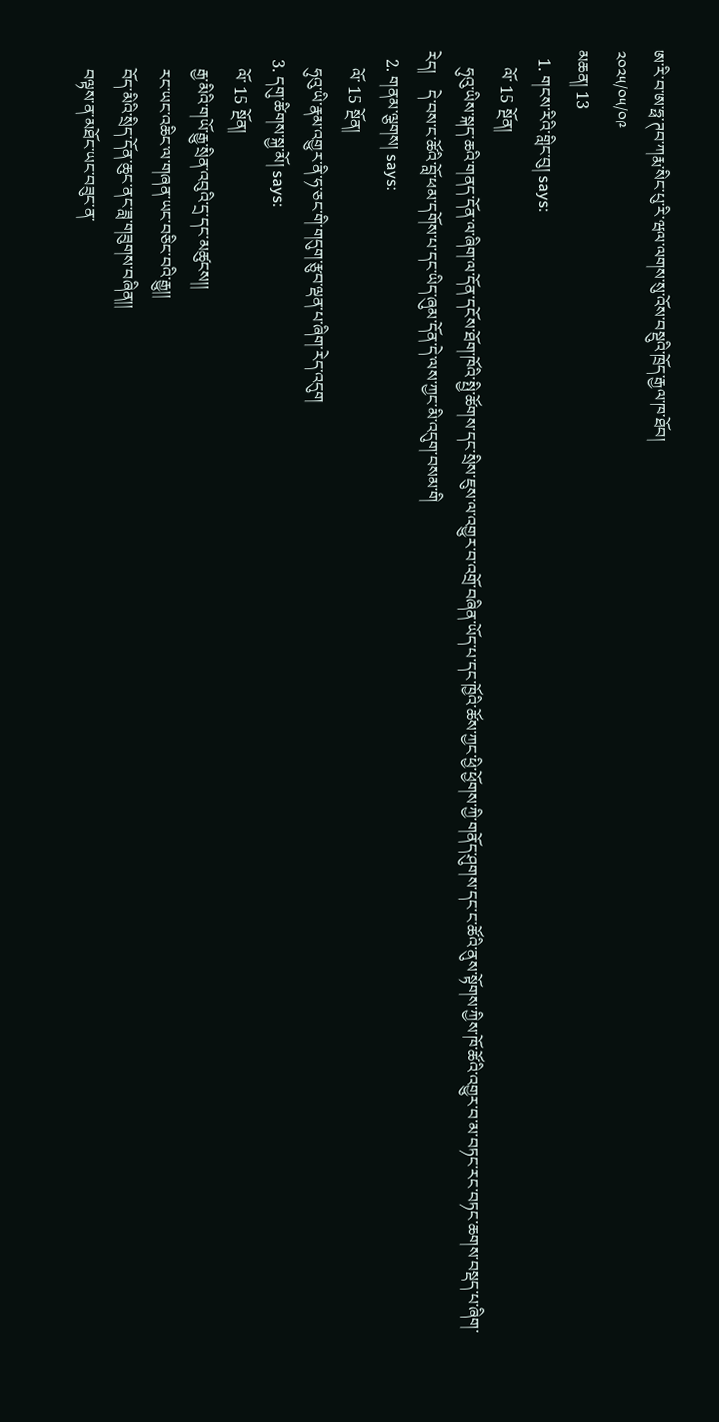ཨ་རི་བ་ཨ་ཧྥ་ཊབ་ཀརྨ་སིང་པུ་རི་ཝལ་ལགས་སུ་འོས་བསྡུའི་ཁྲོད་རྒྱལ་ཁ་ཐོབ།
༢༠༢༥/༠༥/༠༩
མཆན། 13
  1. གངས་རིའི་གླིང་བུ། says:
    ལོ་ 15 སྔོན།
    ཧུའུ་ཡིས་སྐད་ཆའི་གནད་དོན་ལ་ཞིག་ལ་དོན་དངོས་ཐོག་ཁོའི་སྤྱི་ཚོགས་དང་སྲིས་ཇུས་ལ་འགྱུར་བ་འགྲོ་བཞིན་ཡོད་པ་དང་ཁྱོའི་ཚོས་ཀྱང་ཕྱི་ཕྱོགས་ཀྱི་གནོད་ཤུགས་དང་ང་ཚོའི་ནུས་སྟོགས་ཀྱིས་ཁོ་ཚོའི་འགྱུར་བ་མ་བཏང་རང་བཏང་ཆགས་བསྡད་པ་ཞིག་རེད།    དེ་བས་ང་ཚོའི་བློ་ཕམ་དགོས་པ་དང་ཡིད་ཞུམ་དོན་དེ་ལས་ཀྱང་མི་འདུག་བསམ་གི
  2. གནམ་ལྕགས། says:
    ལོ་ 15 སྔོན།
    ཧུའུ་ཡི་རྣམ་འགྱུར་ནི་ཧ་ཅང་གི་གདུག་རྩུབ་ལྡན་པ་ཞིག་རེད་འདུག
  3. དགུ་ཚིགས་སྐྱ་མོ། says:
    ལོ་ 15 སྔོན།
    རྒྱ་མིའི་གཡོ་རྒྱུ་སྲིན་འབུའི་དྲ་དང་མཚུངས།།
    རང་ཡང་འཆིང་ལ་གཞན་ཡང་བཅིང་བའི་རྒྱུ།།
    བོད་མིའི་སྲིད་དོན་ཆུང་ནང་ཟླ་གཟུགས་བཞིན།།
    བལྟས་ན་མཐོང་ཡང་བཟུང་ན་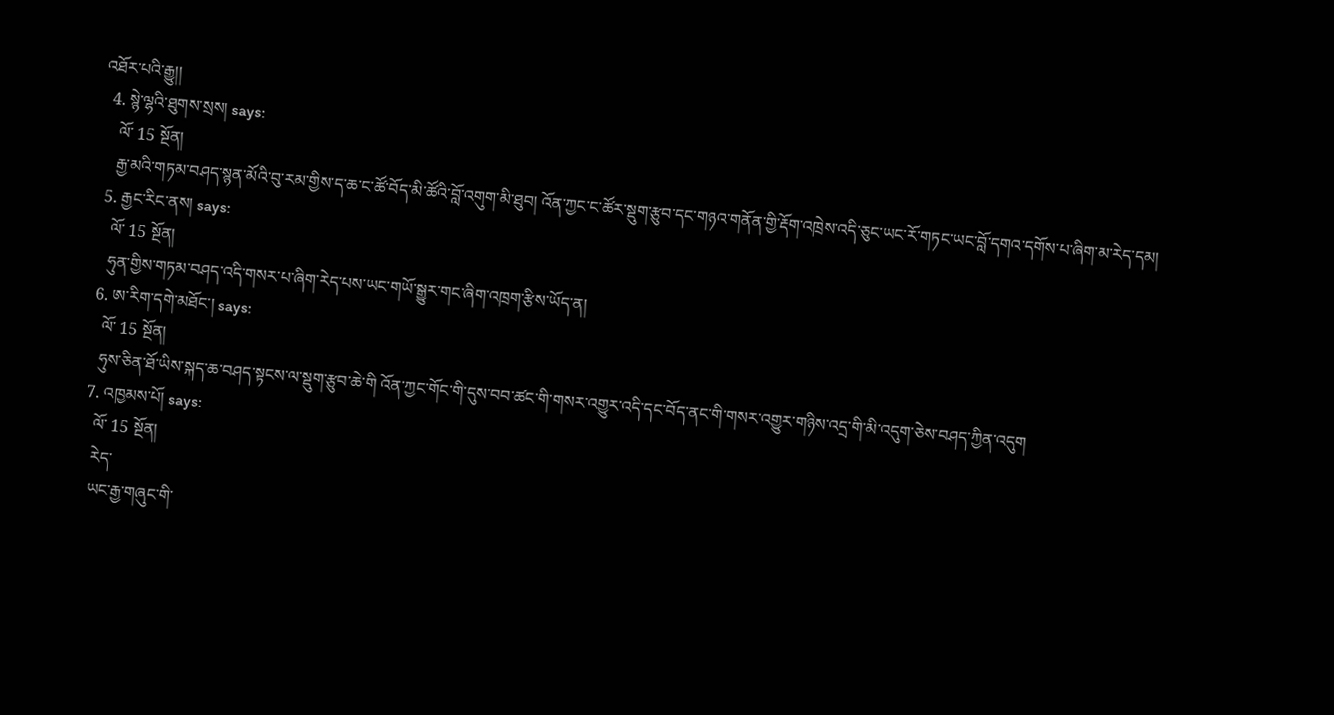འཐོར་པའི་རྒྱུ།།
  4. སྙེ་ལྷའི་ཐུགས་སྲས། says:
    ལོ་ 15 སྔོན།
    རྒྱ་མའི་གཏམ་བཤད་སྙན་མོའི་བུ་རམ་གྱིས་ད་ཆ་ང་ཚོ་བོད་མི་ཚོའི་བློ་འགུག་མི་ཐུབ། འོན་ཀྱང་ང་ཚོར་སྡུག་རྩུབ་དང་གཉའ་གནོན་གྱི་རྡོག་འཁྲེས་འདི་ཅུང་ཡང་རོ་གཏང་ཡང་བློ་དགའ་དགོས་པ་ཞིག་མ་རེད་དམ།
  5. རྒྱང་རིང་ནས། says:
    ལོ་ 15 སྔོན།
    ཧུན་གྱིས་གཏམ་བཤད་འདི་གསར་པ་ཞིག་རེད་པས་ཡང་གཡོ་སྒྱུར་གང་ཞིག་འཁྲག་རྩིས་ཡོད་ན།
  6. ཨ་རིག་དགེ་མཐོང་། says:
    ལོ་ 15 སྔོན།
    ཧུས་ཅིན་ཐོ་ཡིས་སྐད་ཆ་བཤད་སྟངས་ལ་སྡུག་རྩུབ་ཆེ་གི འོན་ཀྱང་གོང་གི་དུས་བབ་ཚང་གི་གསར་འགྱུར་འདི་དང་བོད་ནང་གི་གསར་འགྱུར་གཉིས་འདྲ་གི་མི་འདུག་ཅེས་བཤད་ཀྱིན་འདུག
  7. འཁྱམས་པོ། says:
    ལོ་ 15 སྔོན།
    རེད་
    ཡང་རྒྱ་གཞུང་གི་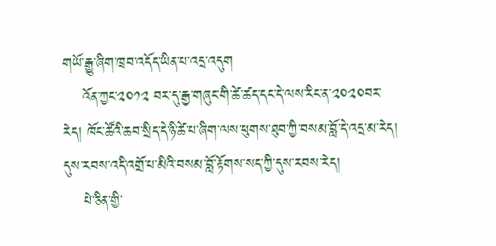གཡོ་རྒྱུ་ཞིག་ཁྲབ་འདོད་ཡིན་པ་འདྲ་འདུག
    འོན་ཀྱང་༢༠༡༢ བར་དུ་རྒྱ་གཞུང་གི་ཚེ་ཚད་དང་དེ་ལས་རིང་ན་༢༠༢༠བར་རེད། ཁོང་ཚོའི་ཆབ་སྲིད་དེ་ཉི་ཚེ་པ་ཞིག་ལས་ཕུགས་ཐུབ་ཀྱི་བསམ་བློ་དེ་འདྲ་མ་རེད། དུས་རབས་འདི་འགྲོ་པ་མིའི་བསམ་བློ་རྟོགས་སད་ཀྱི་དུས་རབས་རེད།
    པེ་ཅིན་གྱི་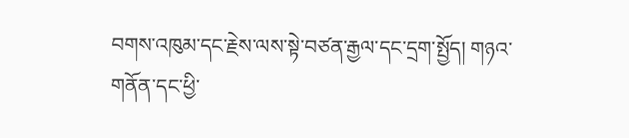བགས་འཁུམ་དང་རྗེས་ལས་སྟེ་བཙན་རྒྱལ་དང་དྲག་སྤྱོད། གཉའ་གནོན་དང་ཕྱི་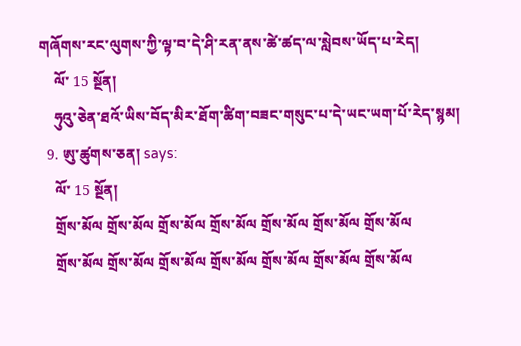གཞོགས་རང་ལུགས་ཀྱི་ལྟ་བ་དེ་ཤི་རན་ནས་ཚེ་ཚད་ལ་སླེབས་ཡོད་པ་རེད།
    ལོ་ 15 སྔོན།
    ཧུའུ་ཅེན་ཐའོ་ཡིས་བོད་མིར་ཐོག་ཚིག་བཟང་གསུང་པ་དེ་ཡང་ཡག་པོ་རེད་སྙམ།
  9. ཨུ་ཚུགས་ཅན། says:
    ལོ་ 15 སྔོན།
    གྲོས་མོལ གྲོས་མོལ གྲོས་མོལ གྲོས་མོལ གྲོས་མོལ གྲོས་མོལ གྲོས་མོལ
    གྲོས་མོལ གྲོས་མོལ གྲོས་མོལ གྲོས་མོལ གྲོས་མོལ གྲོས་མོལ གྲོས་མོལ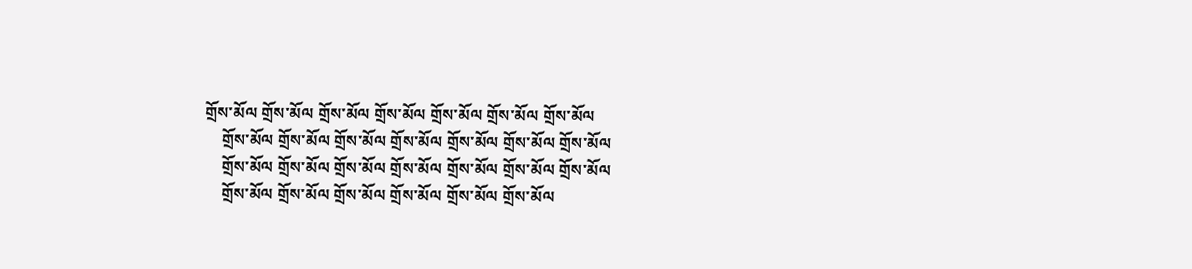གྲོས་མོལ གྲོས་མོལ གྲོས་མོལ གྲོས་མོལ གྲོས་མོལ གྲོས་མོལ གྲོས་མོལ
    གྲོས་མོལ གྲོས་མོལ གྲོས་མོལ གྲོས་མོལ གྲོས་མོལ གྲོས་མོལ གྲོས་མོལ
    གྲོས་མོལ གྲོས་མོལ གྲོས་མོལ གྲོས་མོལ གྲོས་མོལ གྲོས་མོལ གྲོས་མོལ
    གྲོས་མོལ གྲོས་མོལ གྲོས་མོལ གྲོས་མོལ གྲོས་མོལ གྲོས་མོལ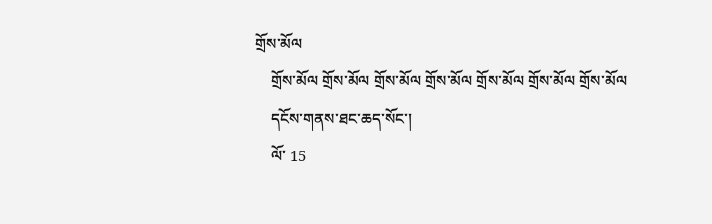གྲོས་མོལ
    གྲོས་མོལ གྲོས་མོལ གྲོས་མོལ གྲོས་མོལ གྲོས་མོལ གྲོས་མོལ གྲོས་མོལ
    དངོས་གནས་ཐང་ཆད་སོང་།
    ལོ་ 15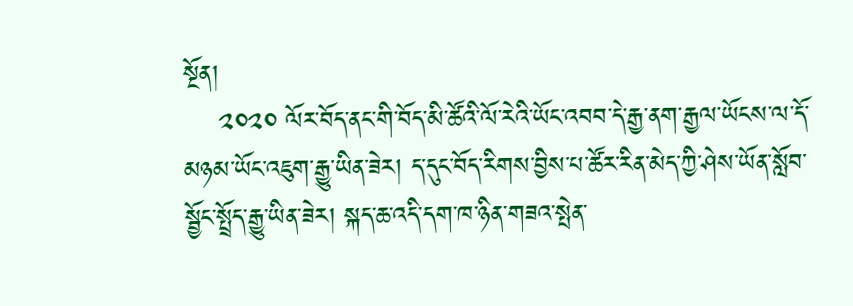སྔོན།
    ༢༠༢༠ ལོར་བོད་ནང་གི་བོད་མི་ཚོའི་ལོ་རེའི་ཡོང་འབབ་དེ་རྒྱ་ནག་རྒྱལ་ཡོངས་ལ་དོ་མཉམ་ཡོང་འཇུག་རྒྱུ་ཡིན་ཟེར། ད་དུང་བོད་རིགས་བྱིས་པ་ཚོར་རིན་མེད་ཀྱི་ཤེས་ཡོན་སློབ་སྦྱོང་སྤྲོད་རྒྱུ་ཡིན་ཟེར། སྐད་ཆ་འདི་དག་ཁ་ཉིན་གཟའ་སྤེན་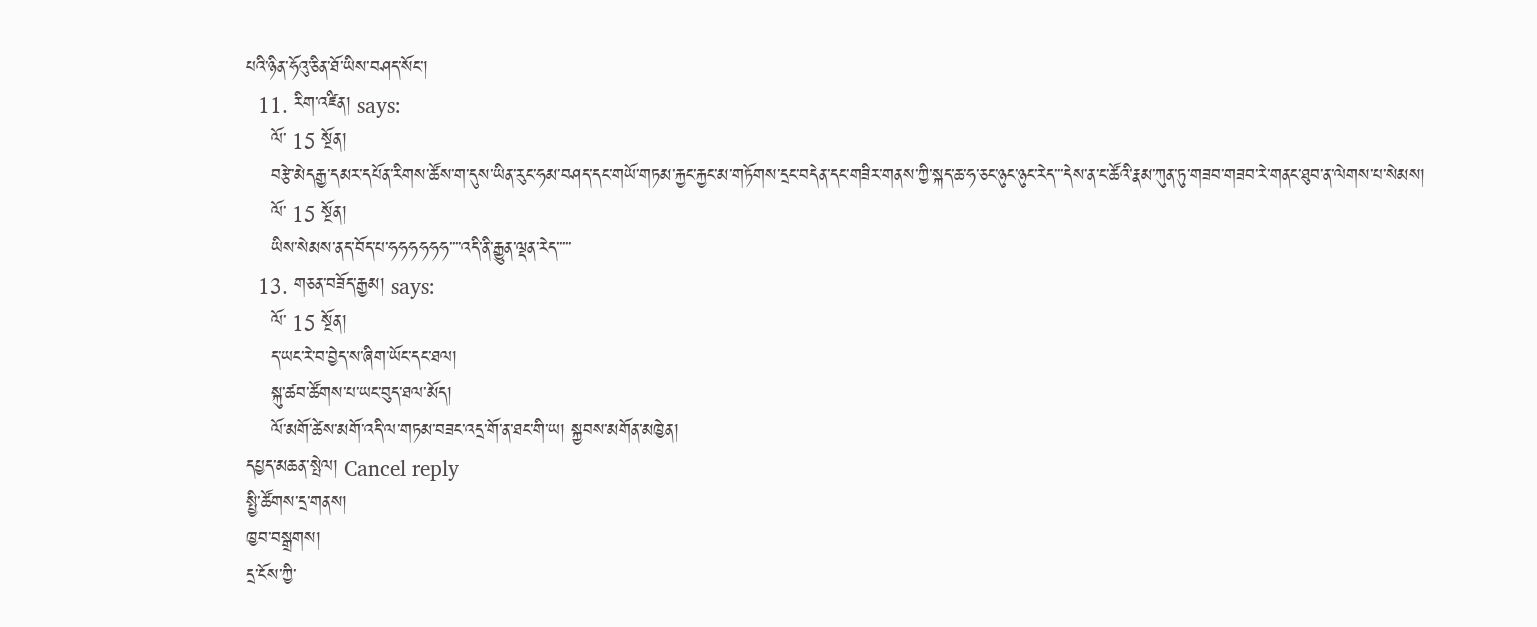པའི་ཉིན་ཧོའུ་ཅིན་ཐོ་ཡིས་བཤད་སོང་།
  11. རིག་འཛིན། says:
    ལོ་ 15 སྔོན།
    བརྩེ་མེདརྒྱ་དམར་དཔོན་རིགས་ཚོས་ག་དུས་ཡིན་རུང་ཧམ་བཤད་དང་གཡོ་གཏམ་རྐྱང་རྐྱང་མ་གཏོགས་དྲང་བདེན་དང་གཟིར་གནས་ཀྱི་སྐད་ཆ་ཧ་ཅང་ཉུང་ཉུང་རེད་་་དེས་ན་ང་ཚོའི་རྣམ་ཀུན་ཏུ་གཟབ་གཟབ་རེ་གནང་ཐུབ་ན་ལེགས་པ་སེམས།
    ལོ་ 15 སྔོན།
    ཡིས་སེམས་ནད་བོད་པ་ཧཧཧཧཧཧ་་་་འདི་ནི་རྒྱུན་ལྡན་རེད་་་་་
  13. གཅན་བཟོད་རྒྱམ། says:
    ལོ་ 15 སྔོན།
    ད་ཡང་རེ་བ་བྱེད་ས་ཞིག་ཡོང་དང་ཐལ།
    སྐུ་ཚབ་ཚོགས་པ་ཡང་བུད་ཐལ་མོད།
    ལོ་མགོ་ཚེས་མགོ་འདི་ལ་གཏམ་བཟང་འདྲ་གོ་ན་ཐང་གི་ཡ། སྐྱབས་མགོན་མཁྱེན།
དཔྱད་མཆན་སྤེལ། Cancel reply
སྤྱི་ཚོགས་དྲ་གནས།
ཁྱབ་བསྒྲགས།
དྲ་ངོས་ཀྱི་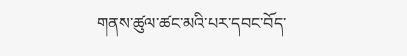གནས་ཚུལ་ཚང་མའི་པར་དབང་བོད་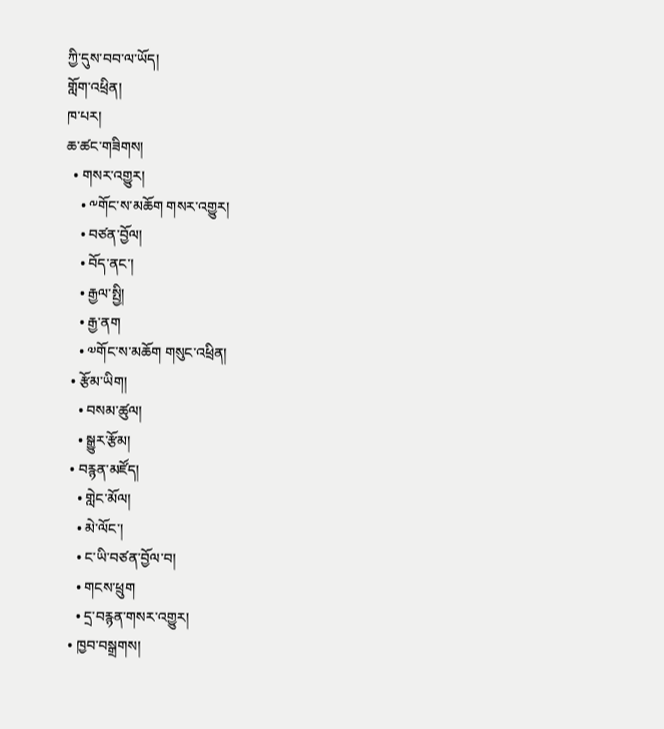ཀྱི་དུས་བབ་ལ་ཡོད།
གློག་འཕྲིན།
ཁ་པར།
ཆ་ཚང་གཟིགས།
  • གསར་འགྱུར།
    • ༸གོང་ས་མཆོག གསར་འགྱུར།
    • བཙན་བྱོལ།
    • བོད་ནང་།
    • རྒྱལ་སྤྱི།
    • རྒྱ་ནག
    • ༧གོང་ས་མཆོག གསུང་འཕྲིན།
  • རྩོམ་ཡིག།
    • བསམ་ཚུལ།
    • སྒྱུར་རྩོམ།
  • བརྙན་མཛོད།
    • གླེང་མོལ།
    • མེ་ལོང་།
    • ང་ཡི་བཙན་བྱོལ་བ།
    • གངས་ཕྲུག
    • དྲ་བརྙན་གསར་འགྱུར།
  • ཁྱབ་བསྒྲགས།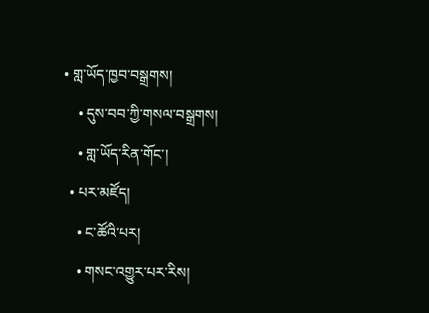• གླ་ཡོད་ཁྱབ་བསྒྲགས།
    • དུས་བབ་ཀྱི་གསལ་བསྒྲགས།
    • གླ་ཡོད་རིན་གོང་།
  • པར་མཛོད།
    • ང་ཚོའི་པར།
    • གསང་འགྱུར་པར་རིས།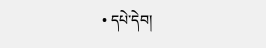• དཔེ་དེབ།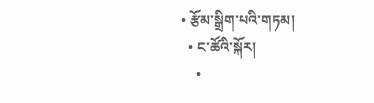• རྩོམ་སྒྲིག་པའི་གཏམ།
  • ང་ཚོའི་སྐོར།
    •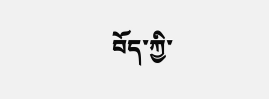བོད་ཀྱི་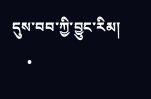དུས་བབ་ཀྱི་བྱུང་རིམ།
    •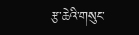རྩ་ཆེའི་གསུང་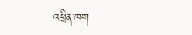འཕྲིན་ཁག